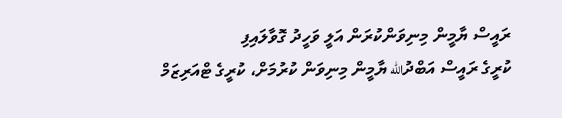ރައީސް ޔާމީން މިނިވަންކުރަން އަލީ ވަހީދު ގޮވާލައިފި
ކުރީގެ ރައީސް އަބްދުالله ޔާމީން މިނިވަން ކުރުމަށް، ކުރީގެ ޓްއަރިޒަމް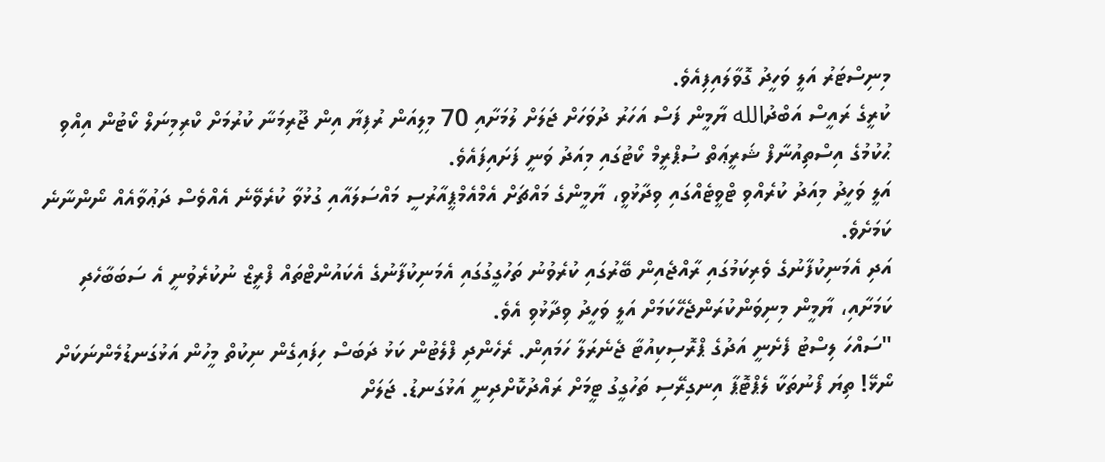މިނިސްޓަރު އަލީ ވަހީދު ގޮވާލައިފިއެވެ.
ކުރީގެ ރައީސް އަބްދުالله ޔާމީން ފަސް އަހަރު ދުވަހަށް ޖަލަށް ލުމަށާއި 70 މިލިއަން ރުފިޔާ އިން ޖޫރިމަނާ ކުރުމަށް ކްރިމިނަލް ކޯޓުން އިއްވި ޙުކުމުގެ އިސްތިއުނާފް ޝަރީޢަތް ސުޕްރީމް ކޯޓުގައި މިއަދު ވަނީ ފަށައިފައެވެ.
އަލީ ވަހީދު މިއަދު ކުރެއްވި ޓްވީޓެއްގައި ވިދާޅުވީ، ޔާމީންގެ މައްޗަށް އެމްއެމްޕީއާރުސީ މައްސަލައާއި ގުޅުވާ ކުރެވޭނެ އެއްވެސް ދަޢުވާއެއް ނޯންނާނެ ކަމަށެވެ.
އަދި އެމަނިކުފާނުގެ ވެރިކަމުގައި ރާއްޖެއިން ބޭރުގައި ކުރެވުނު ތަހުގީގުގައި އެމަނިކުފާނުގެ އެކައުންޓްތައް ފްރީޒް ނުކުރެވުނީ އެ ސަބަބާހެދި ކަމަށާއި، ޔާމީން މިނިވަންކުރަންޖެހޭކަމަށް އަލީ ވަހީދު ވިދާޅުވި އެވެ.
"ސައްހަ ލިސްޓު ފެށެނީ އަދުގެ ޕްރޮސިކިއުޓާ ޖެނެރަލާ ހަމައިން. ރެހެންދި ފްލެޓުން ކަޅު ދަބަސް ހިފައިގެން ނިކުތް މީހުން އަޅުގަނޑުމެންނަކަށް ނޯޅޭ! ތިޔަ ފޯނުތަކާ ލެޕްޓޮޕާ އިނގިރޭސި ތަހުގީގު ޓީމަށް ރައްދުކޮށްދިނީ އަޅުގަނޑު. ޖަލަށް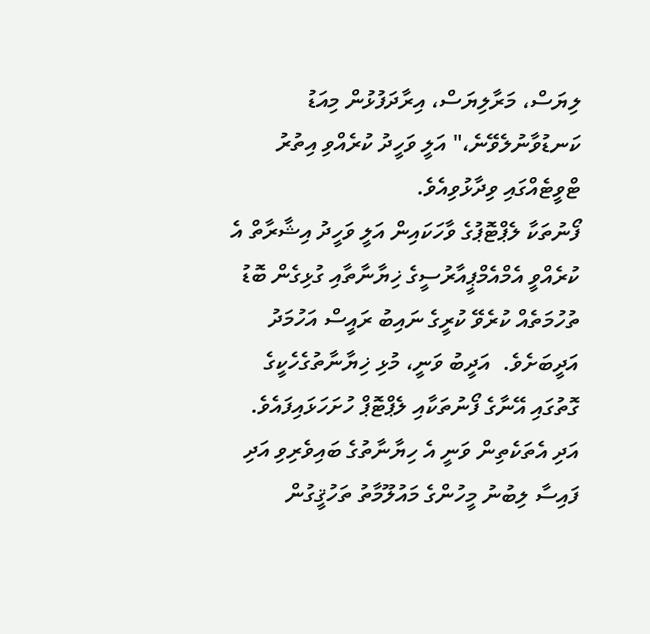ލިޔަސް، މަރާލިޔަސް، އިރާދަފުޅުން މިއަޑު ކަނޑުވާނުލެވޭނެ،" އަލީ ވަހީދު ކުރެއްވި އިތުރު ޓްވީޓެއްގައި ވިދާޅުވިއެވެ.
ފޯނުތަކާ ލެޕްޓޮޕުގެ ވާހަކައިން އަލީ ވަހީދު އިޝާރާތް އެ ކުރެއްވީ އެމްއެމްޕީއާރުސީގެ ޚިޔާނާތާއި ގުޅިގެން ބޮޑު ތުހުމަތެއް ކުރެވޭ ކުރީގެ ނައިބު ރައީސް އަހުމަދު އަދީބަށެވެ.  އަދީބު ވަނީ، މުޅި ޚިޔާނާތުގެހެކީގެ ގޮތުގައި އޭނާގެ ފޯނުތަކާއި ލެޕްޓޮޕް ހުށަހަޅައިފައެވެ. އަދި އެތަކެތިން ވަނީ އެ ހިޔާނާތުގެ ބައިވެރިވި އަދި ފައިސާ ލިބުނު މީހުންގެ މައުލޫމާތު ތަހުޤީގުން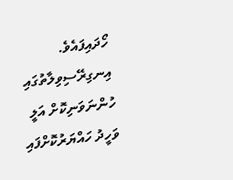ހޯދައިފައެވެ.
އިނގިރޭސިވިލާތުގައި ހުންނަވަނިކޮށް އަލީ ވަހީދު ހައްޔަރުކޮށްފައި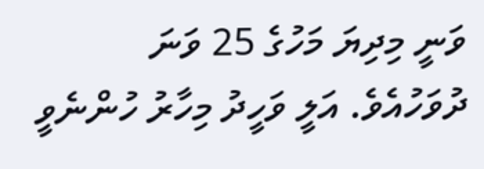ވަނީ މިދިޔަ މަހުގެ 25 ވަނަ ދުވަހުއެވެ. އަލީ ވަހީދު މިހާރު ހުންނެވީ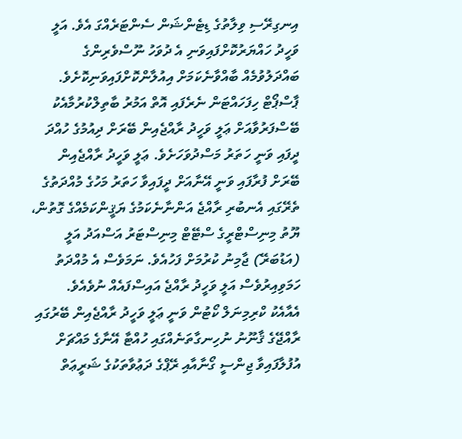އިނގިރޭސި ވިލާތުގެ ޑިޓެންޝަން ސެންޓަރެއްގަ އެވެ. އަލީ ވަހީދު ހައްޔަރުކޮށްފައިވަނި އެ ދުވަހު ނޫސްވެރިންގެ ބައްދަލުވުމެއް ބާއްވާނެކަމަށް އިއުލާންކޮށްފައިވަނިކޮށެވެ.
ޕާސްޕޯޓް ހިފަހައްޓަން ނެރެފައި އޮތް އަމުރު ބާތިލްކުރުމާއެކު ބޭސްފަރުވާއަށް ޢަލީ ވަހީދު ރާއްޖެއިން ބޭރަށް ދިއުމުގެ ހުއްދަ ދީފައި ވަނީ ހަތަރު މަސްދުވަހަށެވެ. ޢަލީ ވަހީދު ރާއްޖެއިން ބޭރަށް ފުރާފައި ވަނީ އޭނާއަށް ދީފައިވާ ހަތަރު މަހުގެ މުއްދަތުގެ ތެރޭގައި އެނބުރި ރާއްޖެ އަންނާނެކަމުގެ ޔަޤީންކަމެއްގެ ގޮތުން، ޔޫތު މިނިސްޓްރީގެ ސްޓޭޓް މިނިސްޓަރު އަސްއަދު އަލީ (އަޑުބަރޭ) ޖާމިނު ކުރުމަށް ފަހުއެވެ. ނަމަވެސް އެ މުއްދަތު ހަމަވިއިރުވެސް އަލީ ވަހީދު ރާއްޖެ އައިސްފައެއް ނުވެއެވެ.
އެއާއެކު ކްރިމިނަލް ކޯޓުން ވަނީ ޢަލީ ވަހީދު ރާއްޖެއިން ބޭރުގައި ރާއްޖޭގެ ޤާނޫނު ނުހިނގާތަނެއްގައި ހުއްޓާ އޭނާގެ މައްޗަށް އުފުލާފައިވާ ޖިންސީ ގޯނާއާއި ރޭޕްގެ ދަޢުވާތަކުގެ ޝަރީޢަތް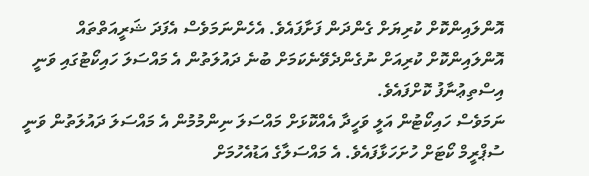އޮންލައިންކޮށް ކުރިޔަށް ގެންދަން ފަށާފައެވެ. އެހެންނަމަވެސް އެފަދަ ޝަރީއަތްތައް އޮންލައިންކޮށް ކުރިއަށް ނުގެންދެވޭނެކަމަށް ބުނެ ދައުލަތުން އެ މައްސަލަ ހައިކޯޓުގައި ވަނީ އިސްތިޢުނާފު ކޮށްފައެވެ.
ނަމަވެސް ހައިކޯޓުން އަލީ ވަހީދާ އެއްކޮޅަށް މައްސަލަ ނިންމުމުން އެ މައްސަލަ ދައުލަތުން ވަނީ ސުޕްރީމް ކޯޓަށް ހުށަހަޅާފައެވެ. އެ މައްސަލާގެ އަޑުއެހުމަށް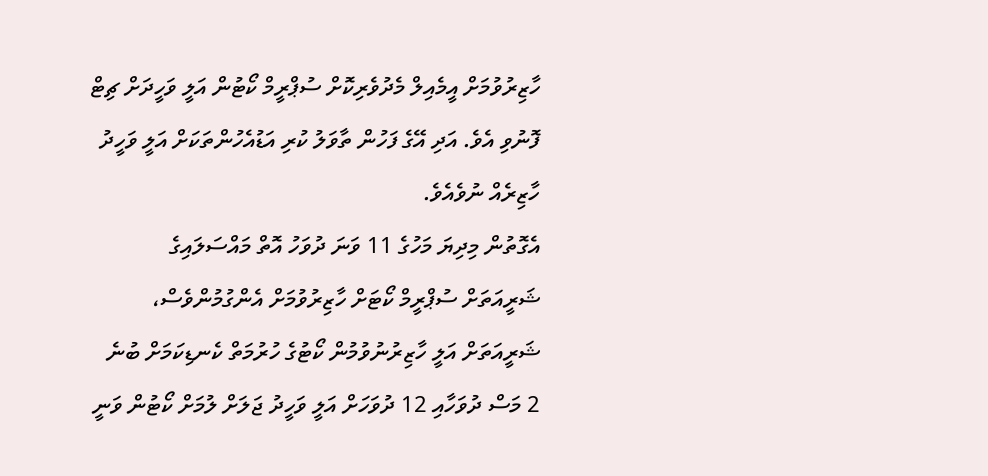ހާޒިރުވުމަށް އީމެއިލް މެދުވެރިކޮށް ސުޕްރީމް ކޯޓުން އަލީ ވަހީދަށް ޗިޓް ފޮނުވި އެވެ. އަދި އޭގެ ފަހުން ތާވަލު ކުރި އަޑުއެހުންތަކަށް އަލީ ވަހީދު ހާޒިރެއް ނުވެއެވެ.
އެގޮތުން މިދިޔަ މަހުގެ 11 ވަނަ ދުވަހު އޮތް މައްސަލައިގެ ޝަރީއަތަށް ސުޕްރީމް ކޯޓަށް ހާޒިރުވުމަށް އެންގުމުންވެސް، ޝަރީއަތަށް އަލީ ހާޒިރުނުވުމުން ކޯޓުގެ ހުރުމަތް ކެނޑިކަމަށް ބުނެ 2 މަސް ދުވަހާއި 12 ދުވަހަށް އަލީ ވަހީދު ޖަލަށް ލުމަށް ކޯޓުން ވަނީ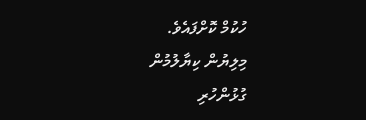ހުކުމް ކޮށްފައެވެ.
މިލިޔުން ކިޔާލުމުން
ގުޅުންހުރި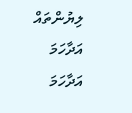ލިޔުންތައް
އަދާހަމަ
އަދާހަމަ